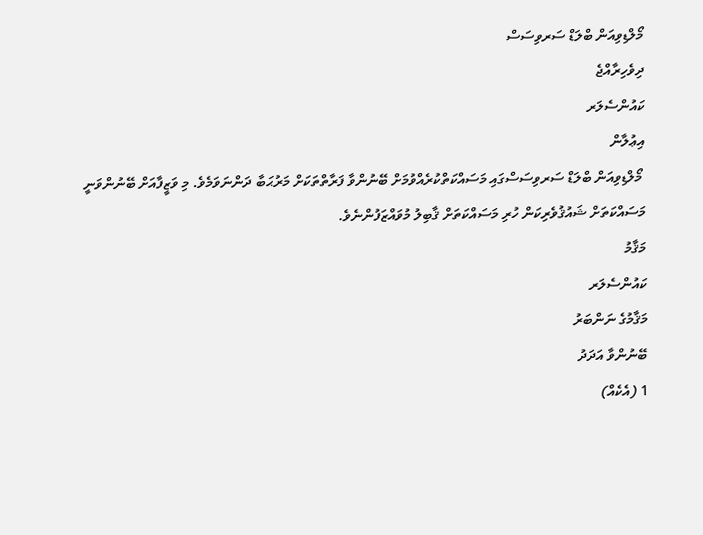މޯލްޑިވިއަން ބްލަޑް ސަރވިސަސް
ދިވެހިރާއްޖެ
ކައުންސެލަރ
އިޢުލާން
 މޯލްޑިވިއަން ބްލަޑް ސަރވިސަސްގައި މަސައްކަތްކުރެއްވުމަށް ބޭނުންވާ ފަރާތްތަކަށް މަރުޙަބާ ދަންނަވަމެވެ. މި ވަޒީފާއަށް ބޭނުންވަނީ މަސައްކަތަށް ޝައުޤުވެރިކަން ހުރި މަސައްކަތަށް ޤާބިލު މުވައްޒަފުންނެވެ.
މަޤާމު
ކައުންސެލަރ
މަޤާމުގެ ނަންބަރު
ބޭނުންވާ އަދަދު
1 (އެކެއް)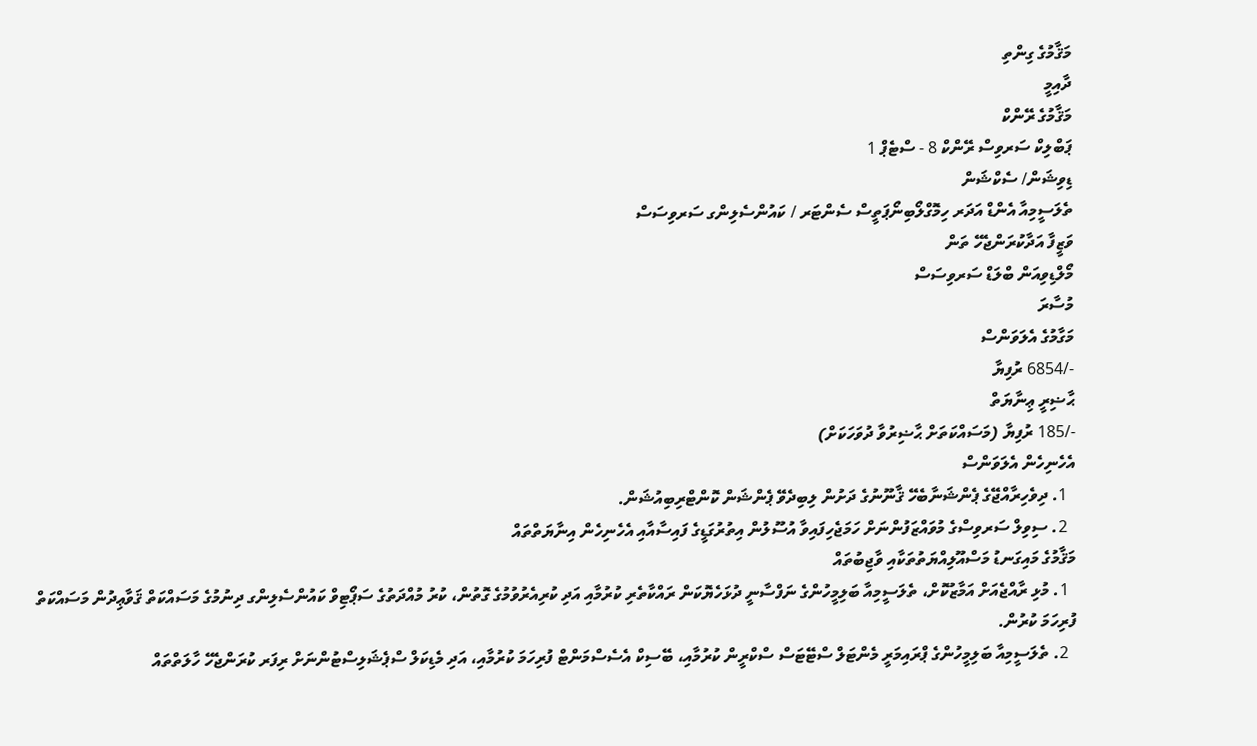މަޤާމުގެ ގިންތި
ދާއިމީ
މަޤާމުގެ ރޭންކް
ޕަބްލިކް ސަރވިސް ރޭންކް 8 - ސްޓެޕް 1
ޑިވިޝަން/ ސެކްޝަން
ތެލަސީމިއާ އެންޑް އަދަރ ހިމޮގްލޯބިނޯޕަތީސް ސެންޓަރ / ކައުންސެލިންގ ސަރވިސަސް
ވަޒީފާ އަދާކުރަންޖެހޭ ތަން
މޯލްޑިވިއަން ބްލަޑް ސަރވިސަސް
މުސާރަ
މަގާމުގެ އެލަވަންސް
-/6854 ރުފިޔާ
ޙާޟިރީ ޢިނާޔަތް
-/185 ރުފިޔާ (މަސައްކަތަށް ޙާޟިރުވާ ދުވަހަކަށް)
އެހެނިހެން އެލަވަންސް
  1. ދިވެހިރާއްޖޭގެ ޕެންޝަނާބެހޭ ޤާނޫނުގެ ދަށުން ލިބިދެވޭ ޕެންޝަން ކޮންޓްރިބިއުޝަން.
  2. ސިވިލް ސަރވިސްގެ މުވައްޒަފުންނަށް ހަމަޖެހިފައިވާ އުސޫލުން އިތުރުގަޑީގެ ފައިސާއާއި އެހެނިހެން އިނާޔަތްތައް
މަޤާމުގެ މައިގަނޑު މަސްއޫލިއްޔަތުތަކާއި ވާޖިބުތައް
  1. މުޅި ރާއްޖެއަށް އަމާޒުކޮށް، ތެލަސީމިއާ ބަލިމީހުންގެ ނަފްސާނީ ދުޅަހެޔޮކަން ރައްކާތެރި ކުރުމާއި އަދި ކުރިއެރުވުމުގެ ގޮތުން، ކުރު މުއްދަތުގެ ސަޕޯޓިވް ކައުންސެލިންގ ދިނުމުގެ މަސައްކަތް ޤަވާޢިދުން މަސައްކަތް ފުރިހަމަ ކުރުން.
  2. ތެލަސީމިއާ ބަލިމީހުންގެ ޕްރައިމަރީ މެންޓަލް ސްޓޭޓަސް ސްކްރީން ކުރުމާއި، ބޭސިކް އެސެސްމަންޓް ފުރިހަމަ ކުރުމާއި، އަދި މެޑިކަލް ސްޕެޝަލިސްޓުންނަށް ރިފަރ ކުރަންޖެހޭ ހާލަތްތައް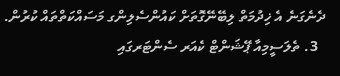ދެނެގަނެ އެ ޚިދުމަތް ލިބޭނޭގޮތަށް ކައުންސެލިންގ މަސައްކަތްތައް ކުރުން.
  3. ތެލަސީމިއާ ޕޭޝަންޓް ކެއަރ ސެންޓަރގައި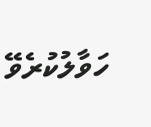ހަވާލުކުރެވޭ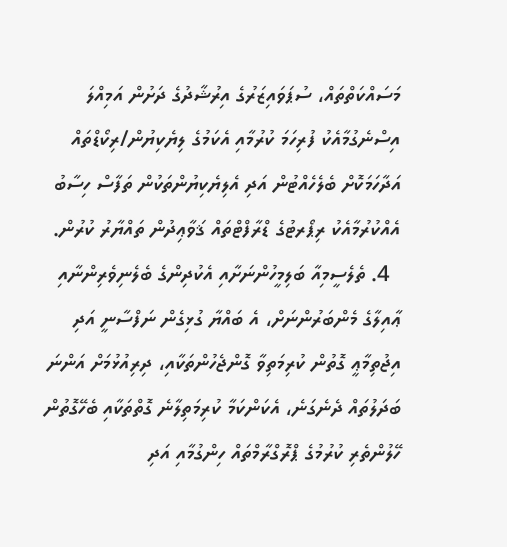މަސައްކަތްތައް، ސުޕަވައިޒަރުގެ އިރުޝާދުގެ ދަށުން އަމިއްލަ އިސްނެގުމާއެކު ފުރިހަމަ ކުރުމާއި އެކަމުގެ ލިޔެކިޔުން/ރިކޯޑްތައް އަދާހަމަކޮށް ބެލެހެއްޓުން އަދި އެލިޔެކިޔުންތަކުން ތަފާސް ހިސާބު އެއްކުރުމާއެކު ރިޕޯރޓުގެ ޑްރާފްޓްތައް ޤަވާޢިދުން ތައްޔާރު ކުރުން.
  4. ތެލެސީމިއާ ބަލިމީހުންނަށާއި އެކުދިންގެ ބެލެނިވެރިންނާއި ޢާއިލާގެ މެންބަރުންނަށް، އެ ބައްޔާ ގުޅިގެން ނަފްސާނީ އަދި އިޖުތިމާޢީ ގޮތުން ކުރިމަތިވާ ގޮންޖެހުންތަކާއި، ދިރިއުޅުމަށް އަންނަ ބަދަލުތައް ދެނެގަނެ، އެކަންކަމާ ކުރިމަތިލާނެ ގޮތްތަކާއި ބެހޭގޮތުން ހޭލުންތެރި ކުރުމުގެ ޕްރޮގްރާމްތައް ހިންގުމާއި އަދި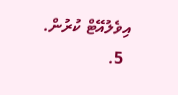އިވެލުއޭޓް ކުރުން.
  5.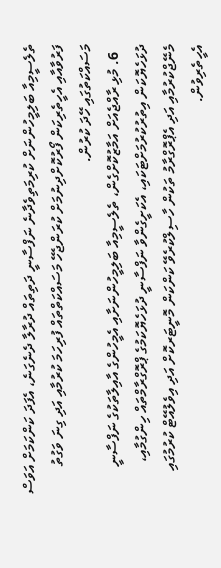ތެލެސީމިއާ ބަލިމީހުންނަށް ކުރިމަތިވެދާނެ ނަފްސާނީ ދަތިތައް ދުރާލާ ދެނެގަނެ، އެފަދަ ކަންކަމަށް އަވަސް ފަރުވާއާއި އެހީތެރިކަން ފޯރުކޮށްދިނުމަށް ކުރަންޖެހޭ މަސައްކަތްތައް ފުރިހަމަ ކުރުމާއި އަދި ގިނަ ވަގުތު މަސައްކަތުގައި ހޭދަ ކުރުން.
  6. މުޅި ރާއްޖެއަށް އަމާޒުކޮށްގެން، ތެލެސީމިއާ ބަލިމީހުންނަށާއި އެމީހުންގެ އާއިލާތަކުގެ ނަފްސާނީ ދުޅަހެޔޮކަން އިތުރުކުރުމަށްޓަކައި، އެކަށީގެންވާ ނަފްސާނީ ދުޅަހެޔޮކަމުގެ ޕްރޮގްރާމްތައް ހިންގުމާއި، މެނޭޖްކުރުމާއި އަދި އެޕްރޮގްރާމު ތަކުން ހާސިލްކުރެވޭ ކަންކަން މޮނީޓަރކޮށް އަދި އިވެލުއޭޓް ކުރުމުގައި އެހީތެރިވުން.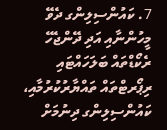7. ކައުންސިލިންގ ދެވޭ މީހުންނާއި އަދި ދޭންޖެހޭ ރެކޯޑްތައް ބަލަހައްޓައި ރިޕޯރޓްތައް ތައްޔާރުކުރުމާއި، ކައުންސިލިންގ ދިނުމަށް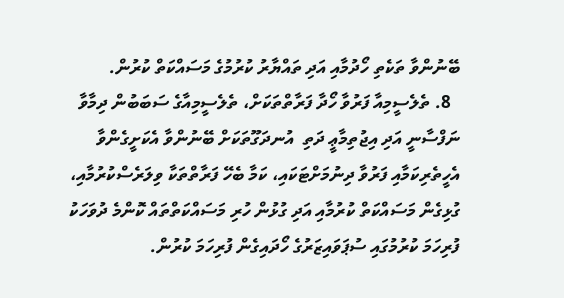ބޭނުންވާ ތަކެތި ހޯދުމާއި އަދި ތައްޔާރު ކުރުމުގެ މަސައްކަތް ކުރުން.
  8. ތެލެސީމިއާ ފަރުވާ ހޯދާ ފަރާތްތަކަށް، ތެލެސީމިއާގެ ސަބަބުން ދިމާވާ ނަފްސާނީ އަދި އިޖުތިމާޢީ ދަތި  އުނދަގޫތަކަށް ބޭނުންވާ އެކަށީގެންވާ އެހީތެރިކަމާއި ފަރުވާ ދިނުމަށްޓަކައި، ކަމާ ބެހޭ ފަރާތްތަކާ ވިލަރެސްކުރުމާއި، ގުޅިގެން މަސައްކަތް ކުރުމާއި އަދި ގުޅުން ހުރި މަސައްކަތްތައް ކޮންމެ ދުވަހަކު ފުރިހަމަ ކުރުމުގައި ސުޕަވައިޒަރުގެ ހޯދައިގެން ފުރިހަމަ ކުރުން.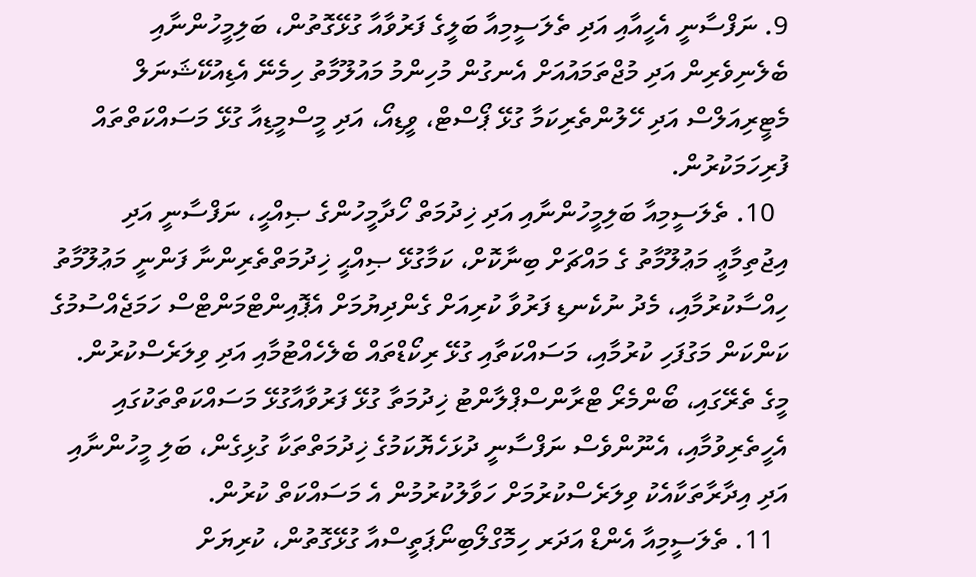9. ނަފްސާނީ އެހީއާއި އަދި ތެލަސީމިއާ ބަލީގެ ފަރުވާއާ ގުޅޭގޮތުން، ބަލިމީހުންނާއި ބެލެނިވެރިން އަދި މުޖްތަމައުއަށް އެނގުން މުހިންމު މައުލޫމާތު ހިމެނޭ އެޑިއުކޭޝަނަލް މެޓީރިއަލްސް އަދި ހޭލުންތެރިކަމާ ގުޅޭ ޕޯސްޓް، ވީޑިއޯ، އަދި މީސްމީޑިއާ ގުޅޭ މަސައްކަތްތައް ފުރިހަމަކުރުން.
  10. ތެލަސީމިއާ ބަލިމީހުންނާއި އަދި ޚިދުމަތް ހޯދާމީހުންގެ ޞިއްޙީ، ނަފްސާނީ އަދި އިޖުތިމާޢީ މަޢުލޫމާތު ގެ މައްޗަށް ބިނާކޮށް، ކަމާގުޅޭ ޞިއްޙީ ޚިދުމަތްތެރިންނާ ފަންނީ މަޢުލޫމާތު ހިއްސާކުރުމާއި، މެދު ނުކެނޑި ފަރުވާ ކުރިއަށް ގެންދިޔުމަށް އެޕޮއިންޓްމަންޓްސް ހަމަޖެއްސުމުގެ ކަންކަން މަގުފަހި ކުރުމާއި، މަސައްކަތާއި ގުޅޭ ރިކޯޑްތައް ބެލެހެއްޓުމާއި އަދި ވިލަރެސްކުރުން. މީގެ ތެރޭގައި، ބޯންމެރޯ ޓްރާންސްޕްލާންޓު ޚިދުމަތާ ގުޅޭ ފަރުވާއާގުޅޭ މަސައްކަތްތަކުގައި އެހީތެރިވުމާއި، އެނޫންވެސް ނަފްސާނީ ދުޅަހެޔޮކަމުގެ ޚިދުމަތްތަކާ ގުޅިގެން، ބަލި މީހުންނާއި އަދި އިދާރާތަކާއެކު ވިލަރެސްކުރުމަށް ހަވާލުކުރުމުން އެ މަސައްކަތް ކުރުން.
  11. ތެލަސީމިއާ އެންޑް އަދަރ ހިމޮގްލޯބިނޯޕަތީސްއާ ގުޅޭގޮތުން، ކުރިޔަށް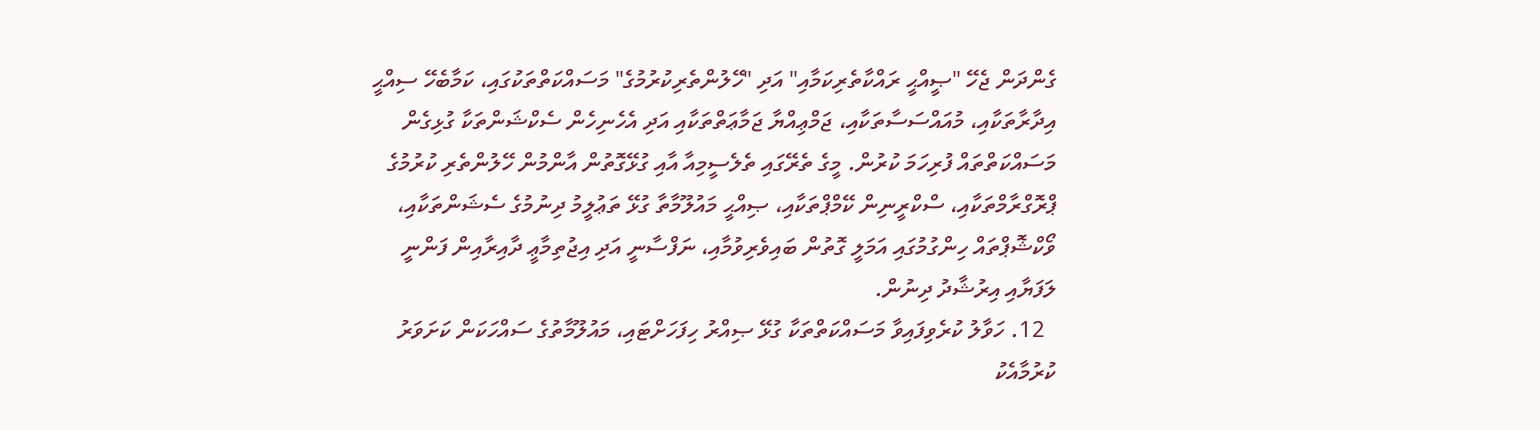ގެންދަން ޖެހޭ "ޞީއްޙީ ރައްކާތެރިކަމާއި" އަދި "ހޭލުންތެރިކުރުމުގެ" މަސައްކަތްތަކުގައި، ކަމާބެހޭ ސިއްޙީ އިދާރާތަކާއި، މުއައްސަސާތަކާއި، ޖަމްޢިއްޔާ ޖަމާޢަތްތަކާއި އަދި އެހެނިހެން ސެކްޝަންތަކާ ގުޅިގެން މަސައްކަތްތައް ފުރިހަމަ ކުރުން. މީގެ ތެރޭގައި ތެލެސީމިއާ އާއި ގުޅޭގޮތުން އާންމުން ހޭލުންތެރި ކުރުމުގެ ޕްރޮގްރާމްތަކާއި، ސްކްރީނިން ކޭމްޕްތަކާއި، ޞިއްޙީ މައުލޫމާތާ ގުޅޭ ތަޢުލީމު ދިނުމުގެ ސެޝަންތަކާއި، ވޯކްޝޮޕްތައް ހިންގުމުގައި އަމަލީ ގޮތުން ބައިވެރިވުމާއި، ނަފްސާނީ އަދި އިޖުތިމާޢީ ދާއިރާއިން ފަންނީ ލަފަޔާއި އިރުޝާދު ދިނުން.
  12. ހަވާލު ކުރެވިފައިވާ މަސައްކަތްތަކާ ގުޅޭ ޞިއްރު ހިފަހަށްޓައި، މައުލޫމާތުގެ ސައްހަކަން ކަށަވަރު ކުރުމާއެކު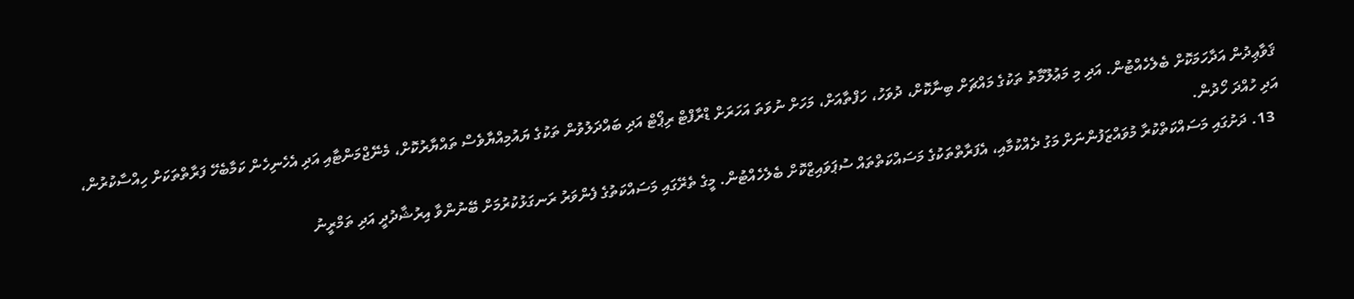ޤަވާޢިދުން އަދާހަމަކޮށް ބެލެހެއްޓުން. އަދި މި މަޢުލޫމާތު ތަކުގެ މައްޗަށް ބިނާކޮށް، ދުވަހު، ހަފްތާއަށް، މަހަށް ނުވަތަ އަހަރަށް ޑްރާފްޓް ރިޕޯޓް އަދި ބައްދަލުވުން ތަކުގެ ޔައުމިއްޔާވެސް ތައްޔާރުކޮށް، މެނޭޖްމަންޓާއި އަދި އެހެނިހެން ކަމާބެހޭ ފަރާތްތަކަށް ހިއްސާކުރުން، އަދި ހުއްދަ ހޯދުން.
  13. ދަށުގައި މަސައްކަތްކުރާ މުވައްޒަފުންނަށް މަގު ދެއްކުމާއި، އެފަރާތްތަކުގެ މަސައްކަތްތައް ސުޕަވައިޒްކޮށް ބެލެހެއްޓުން. މީގެ ތެރޭގައި މަސައްކަތުގެ ފެންވަރު ރަނގަޅުކުރުމަށް ބޭނުންވާ އިރުޝާދުދީ އަދި ތަމްރީނު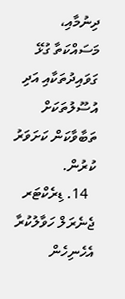ދިނުމާއި، މަސައްކަތާ ގުޅޭ ގަވައިދުތަކާއި އަދި އުސޫލުތަކަށް ތަބާވާކަން ކަށަވަރު ކުރުން.
  14. ޑިރެކްޓަރ ޖެނެރަލް ހަވާލުކުރާ އެހެނިހެން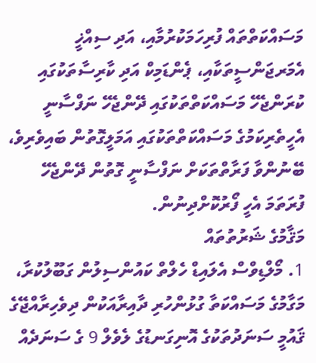މަސައްކަތްތައް ފުރިހަމަކުރުމާއި، އަދި ސިއްޚީ އެމަރޖަންސީތަކާއި، ޕެންޑަމިކް އަދި ކާރިސާތަކުގައި ކުރަންޖެހޭ މަސައްކަތްތަކުގައި ދޭންޖެހޭ ނަފްސާނީ އެހީތެރިކަމުގެ މަސައްކަތްތަކުގައި އަމަލީގޮތުން ބައިވެރިވެ، ބޭނުންވާ ފަރާތްތަކަށް ނަފްސާނީ ގޮތުން ދޭންޖެހޭ ފުރަތަމަ އެހީ ފޯރުކޮށްދިނުން.
މަޤާމުގެ ޝަރުތުތައް
1. މޯލްޑިވްސް އެލައިޑް ހެލްތް ކައުންސިލުން ގަބޫލުކުރާ، މަގާމުގެ މަސައްކަތާ ގުޅުންހުރި ދާއިރާއަކުން ދިވެހިރާއްޖޭގެ ޤައުމީ ސަނަދުތަކުގެ އޮނިގަނޑުގެ ލެވެލް 9 ގެ ސަނަދެއް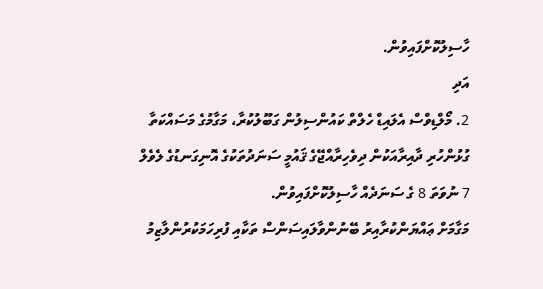ހާސިލުކޮށްފައިވުން.
އަދި
2. މޯލްޑިވްސް އެލައިޑް ހެލްތް ކައުންސިލުން ގަބޫލުކުރާ، މަގާމުގެ މަސައްކަތާ ގުޅުންހުރި ދާއިރާއަކުން ދިވެހިރާއްޖޭގެ ޤައުމީ ސަނަދުތަކުގެ އޮނިގަނޑުގެ ލެވެލް 7 ނުވަތަ 8 ގެ ސަނަދެއް ހާސިލުކޮށްފައިވުން.
މަގާމަށް ޢައްޔަންކުރާއިރު ބޭނުންވާލައިސަންސް ތަކާއި ފުރިހަމަކުރުންލާޒިމު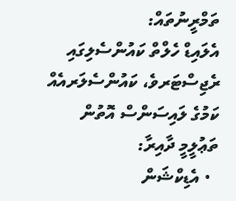ތަމްރީނުތައް:
އެލައިޑް ހެލްތް ކައުންސެލިގައި ރެޖިސްޓަރވެ، ކައުންސެލަރއެއް ކަމުގެ ލައިސަންސް އޮތުން
ތަޢުލީމީ ދާއިރާ:
  • އެޑިކްޝަން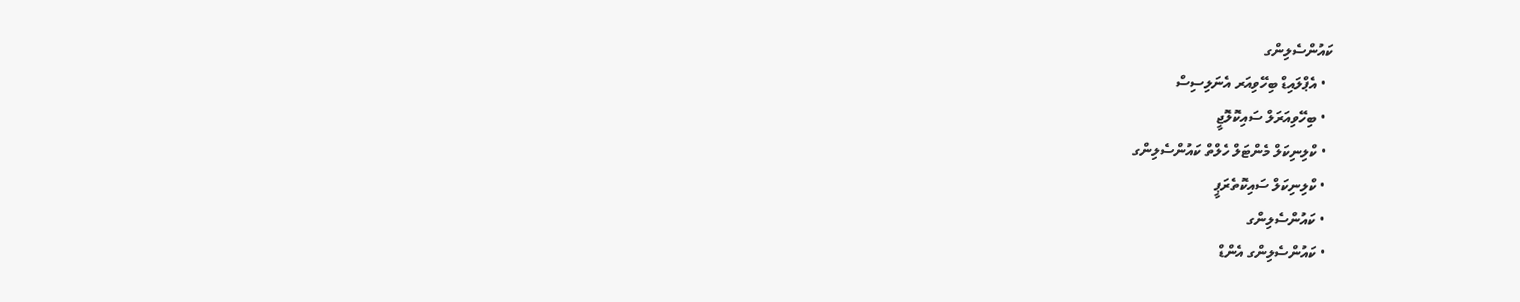ކައުންސެލިންގ
  • އެޕްލައިޑް ބިހޭވިއަރ އެނަލިސިސް
  • ބިހޭވިއަރަލް ސައިކޮލޮޖީ
  • ކްލިނިކަލް މެންޓަލް ހެލްތް ކައުންސެލިންގ
  • ކްލިނިކަލް ސައިކޮތެރަޕީ
  • ކައުންސެލިންގ
  • ކައުންސެލިންގ އެންޑް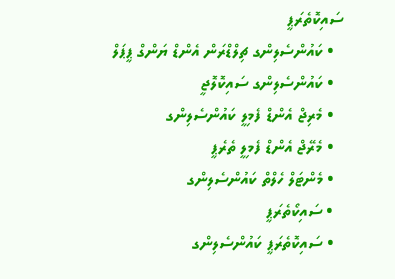ސައިކޮތެރަޕީ
  • ކައުންސެލިންގ ޗިލްޑްރަން އެންޑް ޔަންގް ޕީޕަލް
  • ކައުންސެލިންގ ސައިކޮލޮޖީ
  • މެރިޖް އެންޑް ފެމިލީ ކައުންސެލިންގ
  • މެރޭޖް އެންޑް ފެމިލީ ތެރެޕީ
  • މެންޓަލް ހެލްތް ކައުންސެލިންގ
  • ސައިކޯތެރަޕީ
  • ސައިކޮތެރަޕީ ކައުންސެލިންގ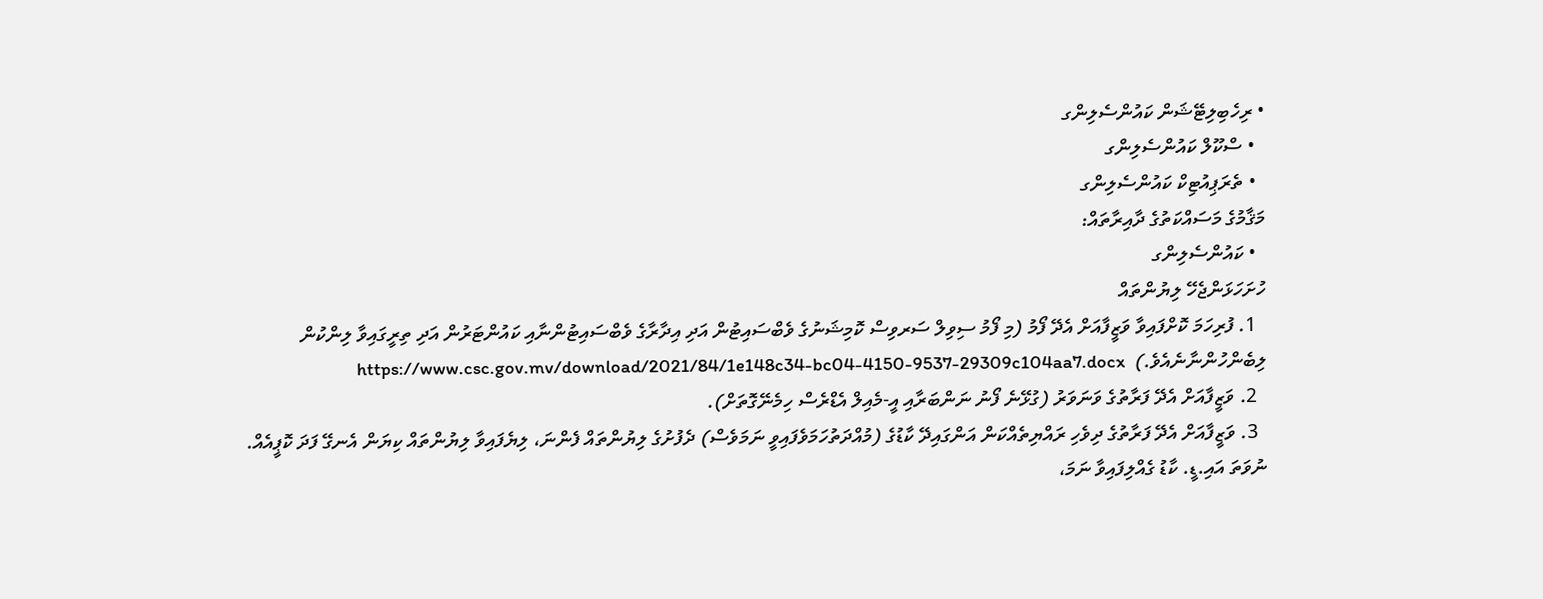• ރިހެބިލިޓޭޝަން ކައުންސެލިންގ
  • ސްކޫލް ކައުންސެލިންގ
  • ތެރަޕިއުޓިކް ކައުންސެލިންގ
މަޤާމުގެ މަސައްކަތުގެ ދާއިރާތައް:
  • ކައުންސެލިންގ
ހުށަހަޅަންޖެހޭ ލިޔުންތައް
  1. ފުރިހަމަ ކޮށްފައިވާ ވަޒީފާއަށް އެދޭ ފޯމު (މި ފޯމު ސިވިލް ސަރވިސް ކޮމިޝަނުގެ ވެބްސައިޓުން އަދި އިދާރާގެ ވެބްސައިޓުންނާއި ކައުންޓަރުން އަދި ތިރީގައިވާ ލިންކުން ލިބެންހުންނާނެއެވެ.)  https://www.csc.gov.mv/download/2021/84/1e148c34-bc04-4150-9537-29309c104aa7.docx
  2. ވަޒީފާއަށް އެދޭ ފަރާތުގެ ވަނަވަރު (ގުޅޭނެ ފޯނު ނަންބަރާއި އީ-މެއިލް އެޑްރެސް ހިމެނޭގޮތަށް).
  3. ވަޒީފާއަށް އެދޭ ފަރާތުގެ ދިވެހި ރައްޔިތެއްކަން އަންގައިދޭ ކާޑުގެ (މުއްދަތުހަމަވެފައިވީ ނަމަވެސް) ދެފުށުގެ ލިޔުންތައް ފެންނަ، ލިޔެފައިވާ ލިޔުންތައް ކިޔަން އެނގޭ ފަދަ ކޮޕީއެއް. ނުވަތަ އައި.ޑީ. ކާޑު ގެއްލިފައިވާ ނަމަ،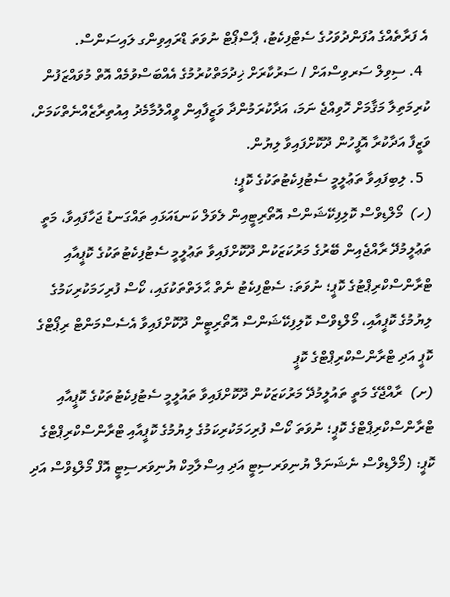އެ ފަރާތެއްގެ އުފަންދުވަހުގެ ސެޓްފިކެޓު، ޕާސްޕޯޓް ނުވަތަ ޑްރައިވިންގ ލައިސަންސް.
  4. ސިވިލް ސަރވިސްއަށް / ސަރުކާރަށް ޚިދުމަތްކުރުމުގެ އެއްބަސްވުމެއް އޮތް މުވައްޒަފުން ކުރިމަތިލާ މަޤާމަށް ހޮވިއްޖެ ނަމަ، އަދާކުރަމުންދާ ވަޒީފާއިން ވީއްލުމާމެދު އިއުތިރާޒެއްނެތްކަމަށް، ވަޒީފާ އަދާކުރާ އޮފީހުން ދޫކޮށްފައިވާ ލިޔުން.
  5. ލިބިފައިވާ ތަޢުލީމީ ސެޓުފިކެޓުތަކުގެ ކޮޕީ؛
(ހ)  މޯލްޑިވްސް ކޮލިފިކޭޝަންސް އޮތޯރިޓީއިން ލެވަލް ކަނޑައަޅައި ތައްގަނޑު ޖަހާފައިވާ، މަތީ ތަޢުލީމުދޭ ރާއްޖެއިން ބޭރުގެ މަރުކަޒަކުން ދޫކޮށްފައިވާ ތަޢުލީމީ ސެޓުފިކެޓުތަކުގެ ކޮޕީއާއި ޓްރާންސްކްރިޕްޓުގެ ކޮޕީ؛ ނުވަތަ: ސެޓްފިކެޓު ނެތް ޙާލަތްތަކުގައި، ކޯސް ފުރިހަމަކުރިކަމުގެ ލިޔުމުގެ ކޮޕީއާއި، މޯލްޑިވްސް ކޮލިފިކޭޝަންސް އޮތޯރިޓީން ދޫކޮށްފައިވާ އެސެސްމަންޓް ރިޕޯޓްގެ ކޮޕީ އަދި ޓްރާންސްކްރިޕްޓްގެ ކޮޕީ
(ށ)  ރާއްޖޭގެ މަތީ ތައުލީމުދޭ މަރުކަޒަކުން ދޫކޮށްފައިވާ ތައުލީމީ ސެޓުފިކެޓުތަކުގެ ކޮޕީއާއި ޓްރާންސްކްރިޕްޓްގެ ކޮޕީ؛ ނުވަތަ ކޯސް ފުރިހަމަކުރިކަމުގެ ލިޔުމުގެ ކޮޕީއާއި ޓްރާންސްކްރިޕްޓްގެ ކޮޕީ: (މޯލްޑިވްސް ނެޝަނަލް ޔުނިވަރސިޓީ އަދި އިސްލާމިކް ޔުނިވަރސިޓީ އޮފް މޯލްޑިވްސް އަދި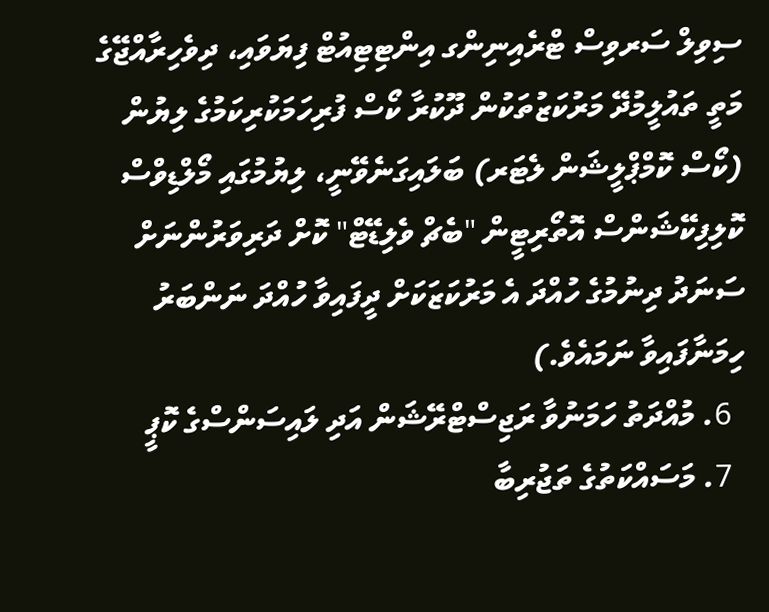ސިވިލް ސަރވިސް ޓްރެއިނިންގ އިންޓިޓިއުޓް ފިޔަވައި، ދިވެހިރާއްޖޭގެ މަތީ ތައުލީމުދޭ މަރުކަޒުތަކުން ދޫކުރާ ކޯސް ފުރިހަމަކުރިކަމުގެ ލިޔުން (ކޯސް ކޮމްޕްލީޝަން ލެޓަރ) ބަލައިގަނެވޭނީ، ލިޔުމުގައި މޯލްޑިވްސް ކޮލިފިކޭޝަންސް އޮތޯރިޓީން "ބެޗް ވެލިޑޭޓް" ކޮށް ދަރިވަރުންނަށް ސަނަދު ދިނުމުގެ ހުއްދަ އެ މަރުކަޒަކަށް ދީފައިވާ ހުއްދަ ނަންބަރު ހިމަނާފައިވާ ނަމައެވެ.)
  6. މުއްދަތު ހަމަނުވާ ރަޖިސްޓްރޭޝަން އަދި ލައިސަންސްގެ ކޮޕީ
  7. މަސައްކަތުގެ ތަޖުރިބާ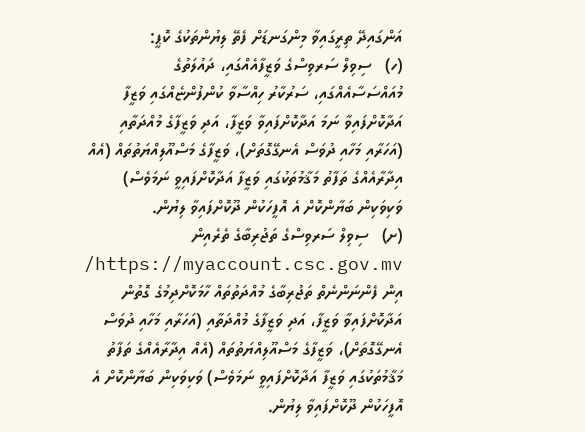އަންގައިދޭ ތިރީގައިވާ މިންގަނޑަށް ފެތޭ ލިޔުންތަކުގެ ކޮޕީ:
(ހ)   ސިވިލް ސަރވިސްގެ ވަޒީފާއެއްގައި، ދައުލަތުގެ މުއައްސަސާއެއްގައި، ސަރުކާރު ހިއްސާވާ ކުންފުންޏެއްގައި ވަޒީފާ އަދާކޮށްފައިވާ ނަމަ އަދާކޮށްފައިވާ ވަޒީފާ، އަދި ވަޒީފާގެ މުއްދަތާއި (އަހަރާއި މަހާއި ދުވަސް އެނގޭގޮތަށް)، ވަޒީފާގެ މަސްއޫލިއްޔަތުތައް (އެއް އިދާރާއެއްގެ ތަފާތު މަޤާމުތަކުގައި ވަޒީފާ އަދާކޮށްފައިވީ ނަމަވެސް) ވަކިވަކިން ބަޔާންކޮށް އެ އޮފީހަކުން ދޫކޮށްފައިވާ ލިޔުން.
(ށ)   ސިވިލް ސަރވިސްގެ ތަޖުރިބާގެ ތެރެއިން https://myaccount.csc.gov.mv/ އިން ފެންނަންނެތް ތަޖުރިބާގެ މުއްދަތުތައް ހާމަކޮށްދިމުގެ ގޮތުން އަދާކޮށްފައިވާ ވަޒީފާ، އަދި ވަޒީފާގެ މުއްދަތާއި (އަހަރާއި މަހާއި ދުވަސް އެނގޭގޮތަށް)، ވަޒީފާގެ މަސްއޫލިއްޔަތުތައް (އެއް އިދާރާއެއްގެ ތަފާތު މަޤާމުތަކުގައި ވަޒީފާ އަދާކޮށްފައިވީ ނަމަވެސް) ވަކިވަކިން ބަޔާންކޮށް އެ އޮފީހަކުން ދޫކޮށްފައިވާ ލިޔުން.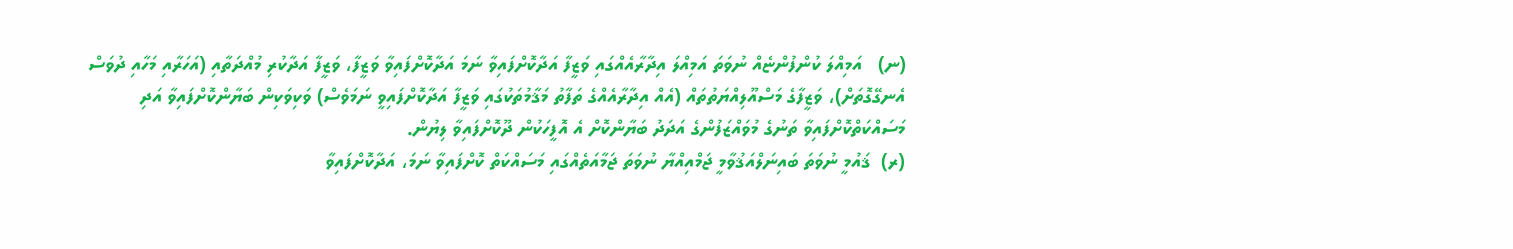(ނ)   އަމިއްލަ ކުންފުންޏެއް ނުވަތަ އަމިއްލަ އިދާރާއެއްގައި ވަޒީފާ އަދާކޮށްފައިވާ ނަމަ އަދާކޮށްފައިވާ ވަޒީފާ، ވަޒީފާ އަދާކުރި މުއްދަތާއި (އަހަރާއި މަހާއި ދުވަސް އެނގޭގޮތަށް)، ވަޒީފާގެ މަސްއޫލިއްޔަތުތައް (އެއް އިދާރާއެއްގެ ތަފާތު މަޤާމުތަކުގައި ވަޒީފާ އަދާކޮށްފައިވީ ނަމަވެސް) ވަކިވަކިން ބަޔާންކޮށްފައިވާ އަދި މަސައްކަތްކޮށްފައިވާ ތަނުގެ މުވައްޒަފުންގެ އަދަދު ބަޔާންކޮށް އެ އޮފީހަކުން ދޫކޮށްފައިވާ ލިޔުން.
(ރ)  ޤައުމީ ނުވަތަ ބައިނަލްއަޤުވާމީ ޖަމްއިއްޔާ ނުވަތަ ޖަމާއަތެއްގައި މަސައްކަތް ކޮށްފައިވާ ނަމަ، އަދާކޮށްފައިވާ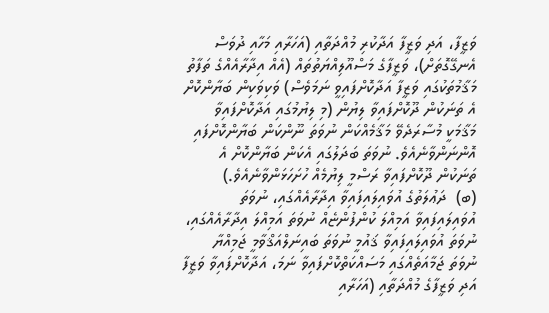ވަޒީފާ، އަދި ވަޒީފާ އަދާކުރި މުއްދަތާއި (އަހަރާއި މަހާއި ދުވަސް އެނގޭގޮތަށް)، ވަޒީފާގެ މަސްއޫލިއްޔަތުތައް (އެއް އިދާރާއެއްގެ ތަފާތު މަޤާމުތަކުގައި ވަޒީފާ އަދާކޮށްފައިވީ ނަމަވެސް) ވަކިވަކިން ބަޔާންކޮށް އެ ތަނަކުން ދޫކޮށްފައިވާ ލިޔުން (މި ލިޔުމުގައި އަދާކޮށްފައިވާ މަޤާމަކީ މުސާރަދެވޭ މަޤާމެއްކަން ނުވަތަ ނޫންކަން ބަޔާންކޮށްފައި އޮންނަންވާނެއެވެ. ނުވަތަ ބަދަލުގައި އެކަން ބަޔާންކޮށް އެ ތަނަކުން ދޫކޮށްފައިވާ ރަސްމީ ލިޔުމެއް ހުށަހަޅަންވާނެއެވެ.)
(ބ)  ދަޢުލަތުގެ އުވައިލައިފައިވާ އިދާރާއެއްގައި، ނުވަތަ އުވައިލައިފައިވާ އަމިއްލަ ކުންފުންޏެއް ނުވަތަ އަމިއްލަ އިދާރާއެއްގައި، ނުވަތަ އުވައިލައިފައިވާ ޤައުމީ ނުވަތަ ބައިނަލްއަޤްވާމީ ޖަމިއްޔާ ނުވަތަ ޖަމާއަތެއްގައި މަސައްކަތްކޮށްފައިވާ ނަމަ، އަދާކޮށްފައިވާ ވަޒީފާ އަދި ވަޒީފާގެ މުއްދަތާއި (އަހަރާއި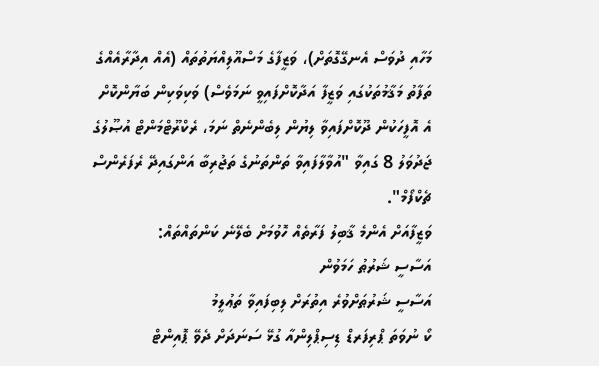މަހާއި ދުވަސް އެނގޭގޮތަށް)، ވަޒީފާގެ މަސްއޫލިއްޔަތުތައް (އެއް އިދާރާއެއްގެ ތަފާތު މަޤާމުތަކުގައި ވަޒީފާ އަދާކޮށްފައިވީ ނަމަވެސް) ވަކިވަކިން ބަޔާންކޮށް އެ އޮފީހަކުން ދޫކޮށްފައިވާ ލިޔުން ލިބެންނެތް ނަމަ، ރެކްރޫޓްމަންޓް އުޞޫލުގެ ޖަދުވަލު 8 ގައިވާ "އުވާލާފައިވާ ތަންތަނުގެ ތަޖުރިބާ އަންގައިދޭ ރެފަރެންސް ޗެކްފޯމް".
ވަޒީފާއަށް އެންމެ ޤާބިލު ފަރާތެއް ހޮވުމަށް ބެލޭނެ ކަންތައްތައް:
އަސާސީ ޝަރުޠު ހަމަވުން
އަސާސީ ޝަރުޠަށްވުރެ އިތުރަށް ލިބިފައިވާ ތަޢުލީމު
ކޯ ނުވަތަ ޕްރިފަރޑް ޑިސިޕްލިންއާ ގުޅޭ ސަނަދަށް ދެވޭ ޕޮއިންޓް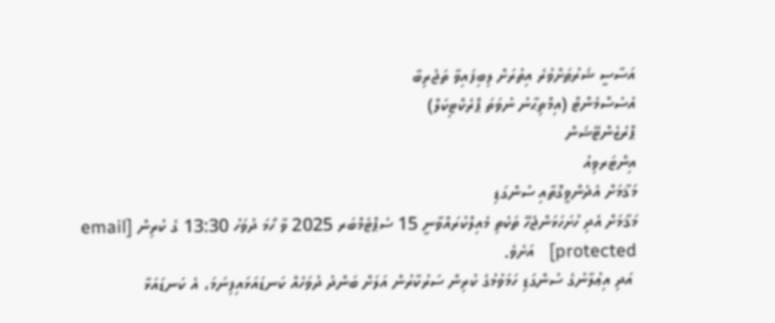އަސާސީ ޝަރުޠަށްވުރެ އިތުރަށް ލިބިފައިވާ ތަޖުރިބާ
އެސެސްމެންޓް (އިމްތިޙާނު ނުވަތަ ޕްރެކްޓިކަލް)
ޕްރެޒެންޓޭޝަން
އިންޓަރވިއު
މަޤާމަށް އެދެންވީގޮތާއި ސުންގަޑި
މަޤާމަށް އެދި ހުށަހަޅަންޖެހޭ ތަކެތި މެއިލްކުރައްވާނީ 15 ސެޕްޓެމްބަރ 2025 ވާ ހޯމަ ދުވަހު 13:30 ގެ ކުރިން [email protected]   އަށެވެ.
 އަދި އިޢުލާނުގެ ސުންގަޑި ހަމަވުމުގެ ކުރިން ސަރުކާރުން އަލަށް ބަންދު ދުވަހެއް ކަނޑައަޅައިފިނަމަ، އެ ކަނޑައަޅާ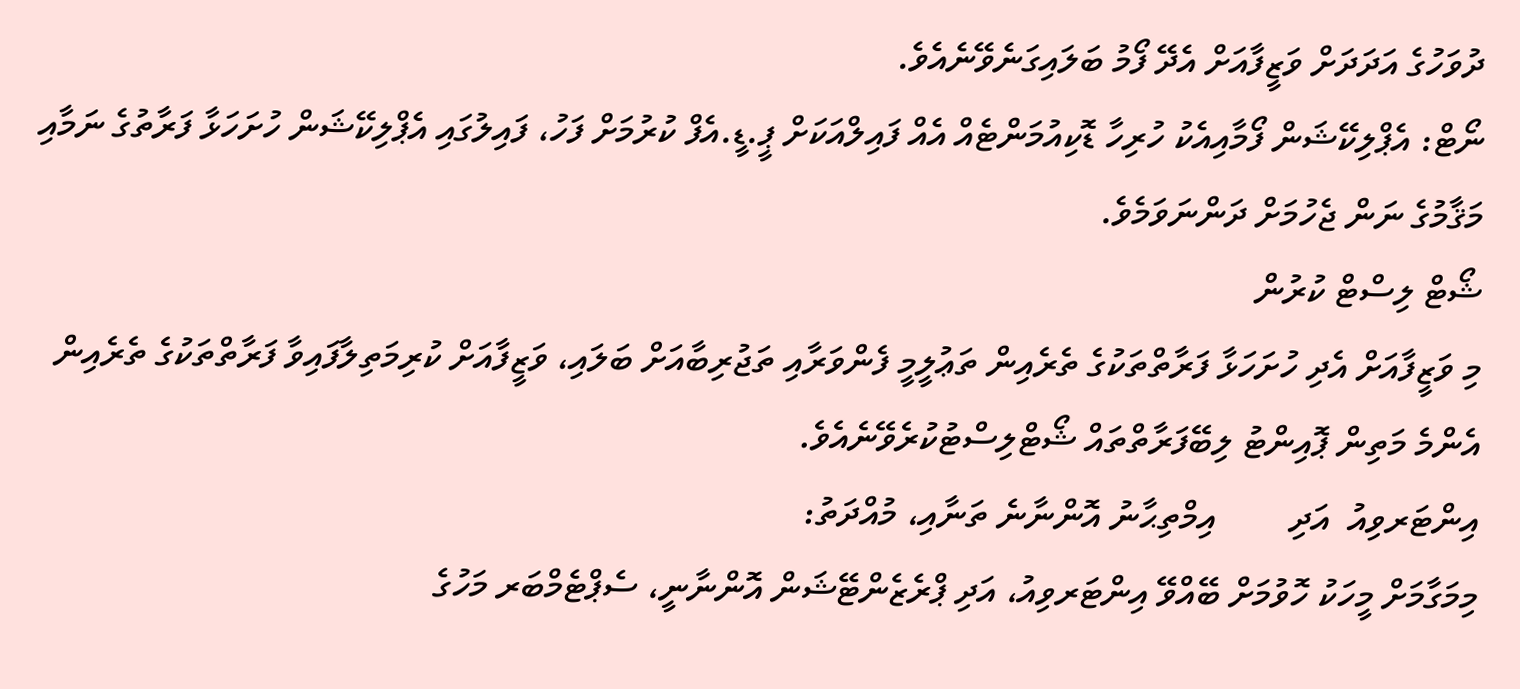ދުވަހުގެ އަދަދަށް ވަޒީފާއަށް އެދޭ ފޯމު ބަލައިގަނެވޭނެއެވެ.
ނޯޓް: އެޕްލިކޭޝަން ފޯމާއިއެކު ހުރިހާ ޑޮކިއުމަންޓެއް އެއް ފައިލްއަކަށް ޕީ.ޑީ.އެފް ކުރުމަށް ފަހު، ފައިލުގައި އެޕްލިކޭޝަން ހުށަހަޅާ ފަރާތުގެ ނަމާއި މަޤާމުގެ ނަން ޖެހުމަށް ދަންނަވަމެވެ.
ޝޯޓް ލިސްޓް ކުރުން
މި ވަޒީފާއަށް އެދި ހުށަހަޅާ ފަރާތްތަކުގެ ތެރެއިން ތަޢުލީމީ ފެންވަރާއި ތަޖުރިބާއަށް ބަލައި، ވަޒީފާއަށް ކުރިމަތިލާފައިވާ ފަރާތްތަކުގެ ތެރެއިން އެންމެ މަތިން ޕޮއިންޓު ލިބޭފަރާތްތައް ޝޯޓްލިސްޓުކުރެވޭނެއެވެ.
އިންޓަރވިއު  އަދި        އިމްތިޙާނު އޮންނާނެ ތަނާއި، މުއްދަތު:
މިމަގާމަށް މީހަކު ހޮވުމަށް ބޭއްވޭ އިންޓަރވިއު، އަދި ޕްރެޒެންޓޭޝަން އޮންނާނީ، ސެޕްޓެމްބަރ މަހުގެ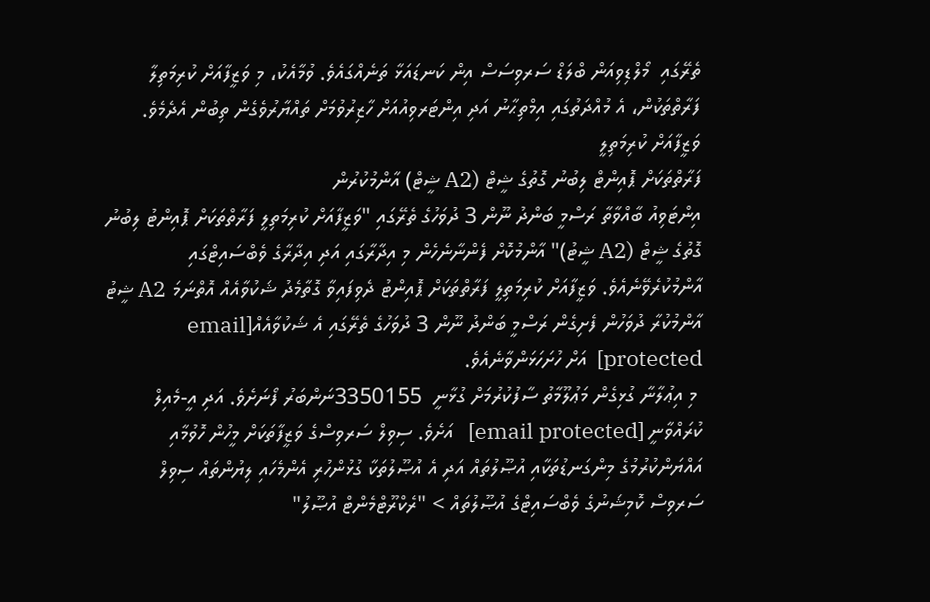ތެރޭގައި  މޯލްޑިވިއަން ބްލަޑް ސަރވިސަސް އިން ކަނޑައަޅާ ތަނެއްގައެވެ. ވުމާއެކު، މި ވަޒީފާއަށް ކުރިމަތިލާ ފަރާތްތަކުން، އެ މުއްދަތުގައި އިމްތިޙާނު އަދި އިންޓަރވިއުއަށް ހާޒިރުވުމަށް ތައްޔާރުވެގެން ތިބުން އެދެމެވެ.
ވަޒީފާއަށް ކުރިމަތިލީ
ފަރާތްތަކަށް ޕޮއިންޓް ލިބުނު ގޮތުގެ ޝީޓް (A2 ޝީޓް) އާންމުކުރުން
އިންޓަވިއު ބާއްވާތާ ރަސްމީ ބަންދު ނޫން 3 ދުވަހުގެ ތެރޭގައި "ވަޒީފާއަށް ކުރިމަތިލީ ފަރާތްތަކަށް ޕޮއިންޓު ލިބުނު ގޮތުގެ ޝީޓް (A2 ޝީޓު)" އާންމުކޮށް ފެންނާނެހެން މި އިދާރާގައި އަދި އިދާރާގެ ވެބްސައިޓްގައި އާންމުކުރެވޭނެއެވެ. ވަޒީފާއަށް ކުރިމަތިލީ ފަރާތްތަކަށް ޕޮއިންޓު ދެވިފައިވާ ގޮތާމެދު ޝަކުވާއެއް އޮތްނަމަ A2 ޝީޓު އާންމުކުރާ ދުވަހުން ފެށިގެން ރަސްމީ ބަންދު ނޫން 3 ދުވަހުގެ ތެރޭގައި އެ ޝަކުވާއެއް[email protected]  އަށް ހުށަހަޅަންވާނެއެވެ.
 މި އިޢުލާނާ ގުޅިގެން މަޢުލޫމާތު ސާފުކުރުމަށް ގުޅާނީ  3350155ނަންބަރު ފޯނަށެވެ. އަދި އީ-މެއިލް ކުރައްވާނީ [email protected]   އަށެވެ. ސިވިލް ސަރވިސްގެ ވަޒީފާތަކަށް މީހުން ހޮވުމާއި އައްޔަންކުރުމުގެ މިންގަނޑުތަކާއި އުޞޫލުތައް އަދި އެ އުޞޫލުތަކާ ގުޅުންހުރި އެންމެހައި ލިޔުންތައް ސިވިލް ސަރވިސް ކޮމިޝަނުގެ ވެބްސައިޓްގެ އުޞޫލުތައް > "ރެކްރޫޓްމެންޓް އުޞޫލު"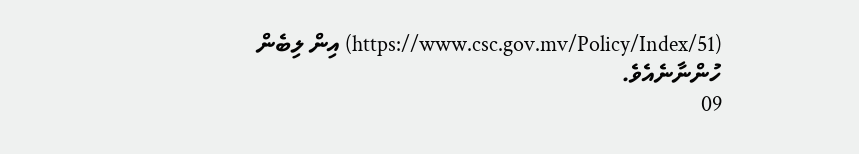(https://www.csc.gov.mv/Policy/Index/51) އިން ލިބެން ހުންނާނެއެވެ.
09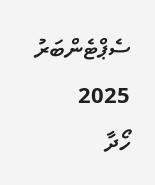ސެޕްޓެންބަރު 2025
ހޯދާ